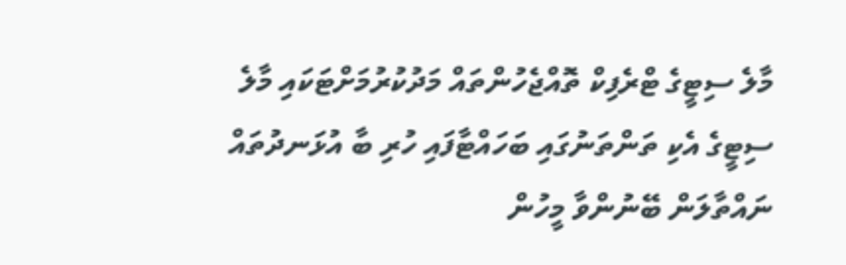މާލެ ސިޓީގެ ޓްރެފިކް ތޮއްޖެހުންތައް މަދުކުރުމަށްޓަކައި މާލެ ސިޓީގެ އެކި ތަންތަނުގައި ބަހައްޓާފައި ހުރި ބާ އުޅަނދުތައް ނައްތާލަން ބޭނުންވާ މީހުން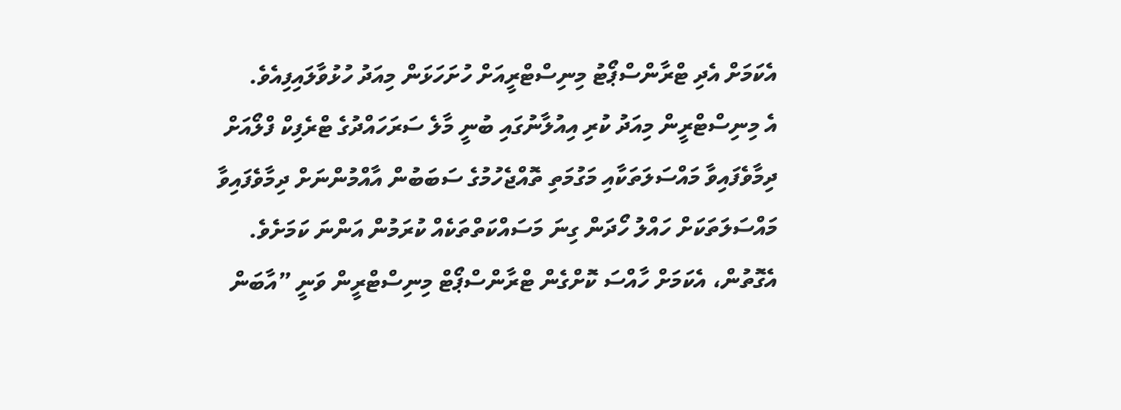އެކަމަށް އެދި ޓްރާންސްޕޯޓު މިނިސްޓްރީއަށް ހުށަހަޅަން މިއަދު ހުޅުވާލައިފިއެވެ.
އެ މިނިސްޓްރީން މިއަދު ކުރި އިއުލާނުގައި ބުނީ މާލެ ސަރަހައްދުގެ ޓްރެފިކް ފްލޯއަށް ދިމާވެފައިވާ މައްސަލަތަކާއި މަގުމަތި ތޮއްޖެހުމުގެ ސަބަބުން އާއްމުންނަށް ދިމާވެފައިވާ މައްސަލަތަކަށް ހައްލު ހޯދަން ގިނަ މަސައްކަތްތަކެއް ކުރަމުން އަންނަ ކަމަށެވެ.
އެގޮތުން، އެކަމަށް ހާއްސަ ކޮށްގެން ޓްރާންސްޕޯޓް މިނިސްޓްރީން ވަނީ ”އާބަން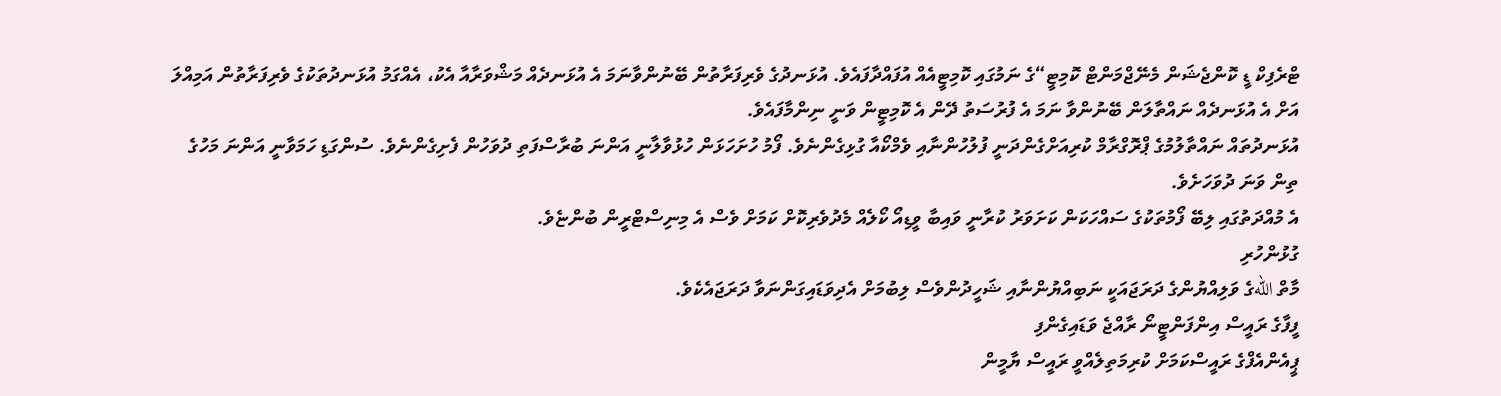ޓްރެފިކް ޑީ ކޮންޖެޝަން މެނޭޖްމަންޓް ކޮމިޓީ“ގެ ނަމުގައި ކޮމިޓީއެއް އުފައްދާފައެވެ. އުޅަނދުގެ ވެރިފަރާތުން ބޭނުންވާނަމަ އެ އުޅަނދެއް މަޝްވަރާއާ އެކު، އެއްގަމު އުޅަނދުތަކުގެ ވެރިފަރާތުން އަމިއްލަ އަށް އެ އުޅަނދެއް ނައްތާލަން ބޭނުންވާ ނަމަ އެ ފުރުސަތު ދޭން އެ ކޮމިޓީން ވަނީ ނިންމާފައެވެ.
އުޅަނދުތައް ނައްތާލުމުގެ ޕްރޮގްރާމް ކުރިއަށްގެންދަނީ ފުލުހުންނާއި ވެމްކޯއާ ގުޅިގެންނެވެ. ފޯމު ހުށަހަޅަން ހުޅުވާލާނީ އަންނަ ބުރާސްފަތި ދުވަހުން ފެށިގެންނެވެ. ސުންގަޑި ހަމަވާނީ އަންނަ މަހުގެ ތިން ވަނަ ދުވަހަށެވެ.
އެ މުއްދަތުގައި ލިބޭ ފޯމުތަކުގެ ސައްހަކަން ކަށަވަރު ކުރާނީ ވައިބާ ވީޑިއޯ ކޯލެއް މެދުވެރިކޮށް ކަމަށް ވެސް އެ މިނިސްޓްރީން ބުންޏެވެ.
ގުޅުންހުރި
މާތް اللهގެ ވަލިއްޔުންގެ ދަރަޖައަކީ ނަބިއްޔުންނާއި ޝަހީދުންވެސް ލިބުމަށް އެދިވަޑައިގަންނަވާ ދަރަޖައެކެވެ.
ފީފާގެ ރައީސް އިންފަންޓީނޯ ރާއްޖެ ވަޑައިގެންފި
ޕީއެންއެފްގެ ރައީސްކަމަށް ކުރިމަތިލެއްވީ ރައީސް ޔާމީން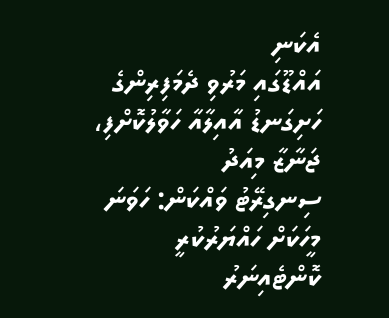އެކަނި
އައްޑޫގައި މަރުވި ދެމަފިރިންގެ ހަށިގަނޑު އާއިލާއާ ހަވާލުކޮށްފި، ޖަނާޒާ މިއަދު
ސިނގިރޭޓު ވައްކަން: ހަވަނަ މީހަކަށް ހައްޔަރުކުރީ ކޮންޓެއިނަރު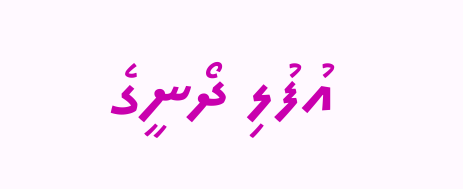އުފުލި ދޯނީގެ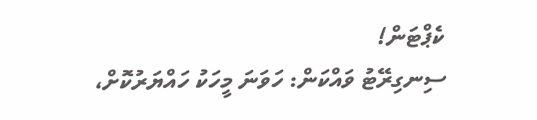ކެޕްޓަން!
ސިނގިރޭޓު ވައްކަން: ހަވަނަ މީހަކު ހައްޔަރުކޮށް،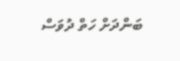ބަންދަށް ހަތް ދުވަސް